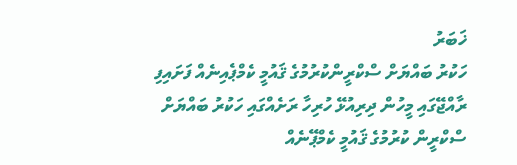ޚަބަރު
ހަކުރު ބައްޔަށް ސްކްރީންކުރުމުގެ ޤައުމީ ކެމްޕެއިނެއް ފަށައިފި
ރާއްޖޭގައި މީހުން ދިރިއުޅޭ ހުރިހާ ރަށެއްގައި ހަކުރު ބައްޔަށް ސްކްރީން ކުރުމުގެ ޤައުމީ ކެމްޕޭނެއް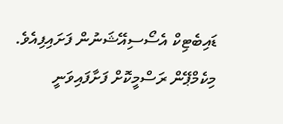ޑައިބެޓިކް އެސޯސިއޭޝަނުން ފަށައިފިއެވެ.
މިކެމްޕޭން ރަސްމީކޮށް ފަށާފައިވަނީ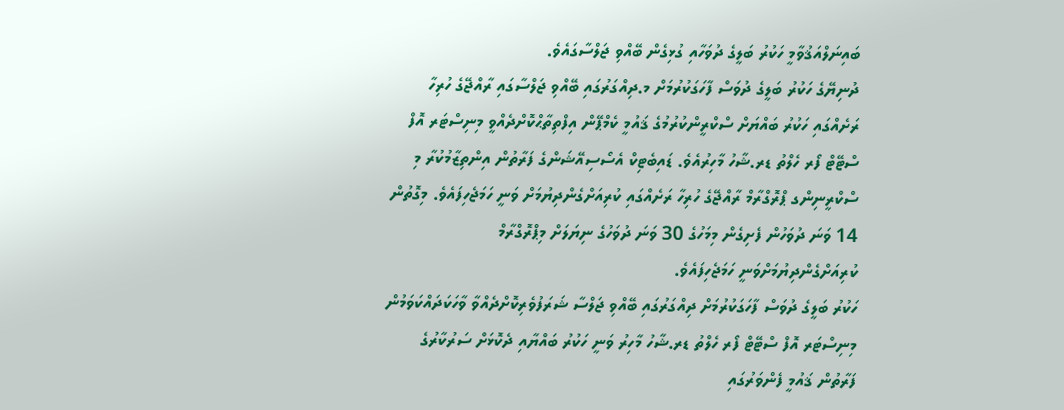ބައިނަލްއަޤުވާމީ ހަކުރު ބަލީގެ ދުވަހާއި ގުޅިގެން ބޭއްވި ޖަލްސާގައެވެ.
ދުނިޔޭގެ ހަކުރު ބަލީގެ ދުވަސް ފާހަގަކުރުމަށް މ.ދިއްގަރުގައި ބޭއްވި ޖަލްސާގައި ރާއްޖޭގެ ހުރިހާ ރަށެއްގައި ހަކުރު ބައްޔަށް ސްކްރީންކުރުމުގެ ޤައުމީ ކެމްޕޭން އިފްތިތާޙްކޮށްދެއްވީ މިނިސްޓަރ އޮފް ސްޓޭޓް ފޯރ ހެލްތު ޑރ.ޝާހު މާހިރުއެވެ. ޑައިބެޓިކް އެސޯސިއޭޝަންގެ ފަރާތުން އިންތިޒާމުކުރާ މި ސްކްރީނިންގ ޕްރޮގްރާމް ރާއްޖޭގެ ހުރިހާ ރަށެއްގައި ކުރިއަށްގެންދިޔުމަށް ވަނީ ހަމަޖެހިފައެވެ. މިގޮތުން 14 ވަނަ ދުވަހުން ފެށިގެން މިމަހުގެ 30 ވަނަ ދުވަހުގެ ނިޔަލަށް މިޕްރޮގްރާމް ކުރިއަށްގެންދިޔުމަށްވަނީ ހަމަޖެހިފައެވެ.
ހަކުރު ބަލީގެ ދުވަސް ފާހަގަކުރުމަށް ދިއްގަރުގައި ބޭއްވި ޖަލްސާ ޝަރަފުވެރިކޮށްދެއްވާ ވާހަކަދައްކަވަމުން މިނިސްޓަރ އޮފް ސްޓޭޓް ފޯރ ހެލްތު ޑރ.ޝާހު މާހިރު ވަނީ ހަކުރު ބައްޔާއި ދެކޮޅަށް ސަރުކާރުގެ ފަރާތުން ޤައުމީ ފެންވަރުގައި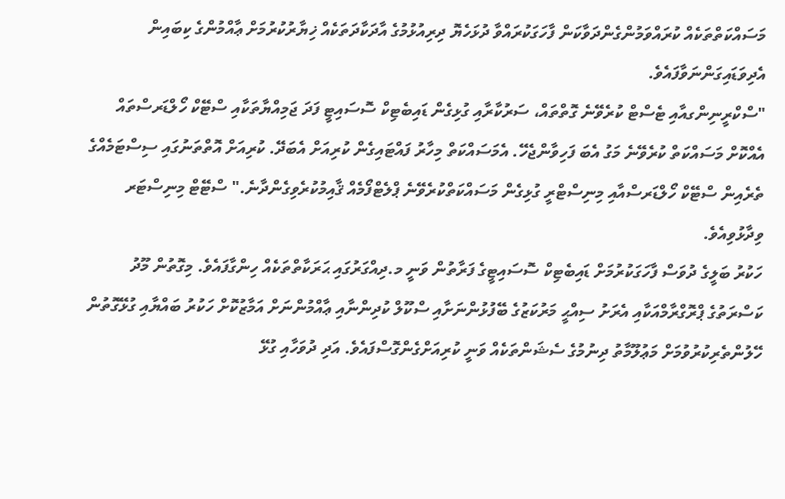މަސައްކަތްތަކެއް ކުރައްވަމުންގެންދަވާކަން ފާހަގަކުރައްވާ ދުޅަހެޔޮ ދިރިއުޅުމުގެ އާދަކާދަތަކެއް ޚިޔާރުކުރުމަށް ޢާއްމުންގެ ކިބައިން އެދިވަޑައިގަންނަވާފައެވެ.
"ސްކްރީނިންގއާއި ޓެސްޓް ކުރެވޭނެ ގޮތްތައް، ސަރުކާރާއި ގުޅިގެން ޑައިބެޓިކް ސޮސައިޓީ ފަދަ ޖަމިއްޔާތަކާއި ސްޓޭކް ހޯލްޑަރސްތައް އެއްކޮށް މަސައްކަތް ކުރެވޭނެ މަގު އެބަ ފަހިވާންޖެހޭ. އެމަސައްކަތް މިހާރު ފައްޓައިގެން ކުރިއަށް އެބަދޭ. ކުރިއަށް އޮތްތަނުގައި ސިސްޓަމެއްގެ ތެރެއިން ސްޓޭކް ހޯލްޑަރސްއާއި މިނިސްޓްރީ ގުޅިގެން މަސައްކަތްކުރެވޭނެ ޕްލެޓްފޯމެއް ޤާއިމުކުރެވިގެންދާނެ." ސްޓޭޓް މިނިސްޓަރ ވިދާޅުވިއެވެ.
ހަކުރު ބަލީގެ ދުވަސް ފާހަގަކުރުމަށް ޑައިބެޓިކް ސޮސައިޓީގެ ފަރާތުން ވަނީ މ.ދިއްގަރުގައި ޙަރަކާތްތަކެއް ހިންގާފައެވެ. މިގޮތުން މޫދު ކަސްރަތުގެ ޕްރޮގްރާމްއަކާއި އެރަށު ސިއްޙީ މަރުކަޒުގެ ބޭފުޅުންނަށާއި ސްކޫލް ކުދިންނާއި ޢާއްމުންނަށް އަމާޒުކޮށް ހަކުރު ބައްޔާއި ގުޅޭގޮތުން ހޭލުންތެރިކުރުވުމަށް މަޢުލޫމާތު ދިނުމުގެ ސެޝަންތަކެއް ވަނީ ކުރިއަށްގެންގޮސްފައެވެ. އަދި ދުވަހާއި ގުޅޭ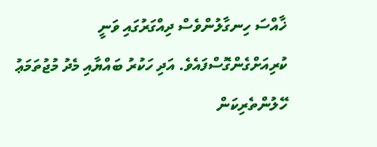ޚާއްސަ ހިނގާލުންވެސް ދިއްގަރުގައި ވަނީ ކުރިއަށްގެންގޮސްފައެވެ. އަދި ހަކުރު ބައްޔާއި މެދު މުޖުތަމަޢު ހޭލުންތެރިކަން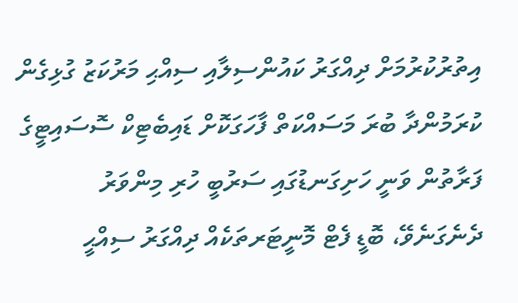އިތުރުކުރުމަށް ދިއްގަރު ކައުންސިލާއި ސިއްޙި މަރުކަޒު ގުޅިގެން ކުރަމުންދާ ބުރަ މަސައްކަތް ފާހަގަކޮށް ޑައިބެޓިކް ސޮސައިޓީގެ ފަރާތުން ވަނީ ހަށިގަނޑުގައި ސަރުބީ ހުރި މިންވަރު ދެނެގަނެވޭ، ބޮޑީ ފެޓް މޮނީޓަރތަކެއް ދިއްގަރު ސިއްޙީ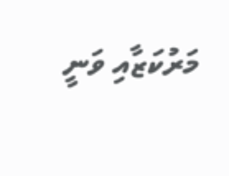މަރުކަޒާއި ވަނީ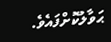ޙަވާލުކޮށްފައެވެ.